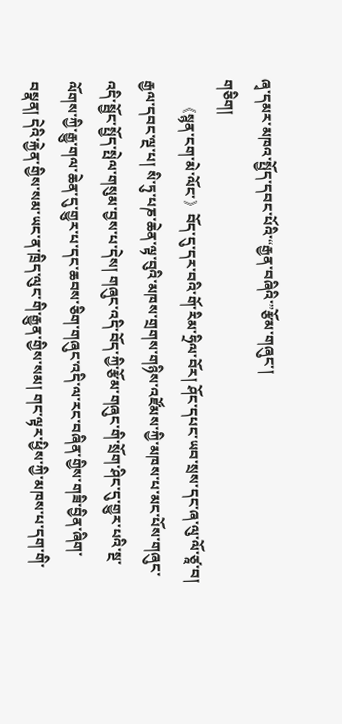ཞྭ་དམར་མཁའ་སྤྱོད་དབང་པོའི་“རྒྱན་བཞིའི་”རྩོམ་གཞུང་།
གཅིག།
     《སྙན་ངག་མེ་ལོང་》བོད་དུ་དར་བའི་གོ་རིམ་ཧྲིལ་བོར། ཤོང་དཔང་ཡབ་སྲས་དང་ཞ་ལུ་ལོ་ཙཱ་བ། རྒྱལ་དབང་ལྔ་པ། སི་ཏུ་པཎ་ཆེན་ལྟ་བུའི་མཁས་གྲགས་གཉིས་འཛོམས་ཀྱི་མཁས་པ་མང་པོས་གཞུང་འདི་སྦྱོང་སྤྱོད་སྤེལ་གསུམ་བྱས་པ་དེས། གཞུང་འདི་བོད་ཀྱི་རྩོམ་གཞུང་གི་སྲོག་ཤིང་དུ་གྱུར་པའི་སྔ་ལོགས་ཀྱི་རྒྱུ་གལ་ཆེན་དུ་གྱུར་པ་དང་ཆབས་ཅིག་གཞུང་འདི་ལ་རང་བཞིན་གྱིས་གཟི་བྱིན་ཞིག་བསྣན། དེའི་རྐྱེན་གྱིས་སམ་ཡང་ན་ཁྲིད་ལུང་གི་རྒྱུན་གྱིས་སམ། གང་ལྟར་ཕྱིས་ཀྱི་མཁས་པ་དག་གི་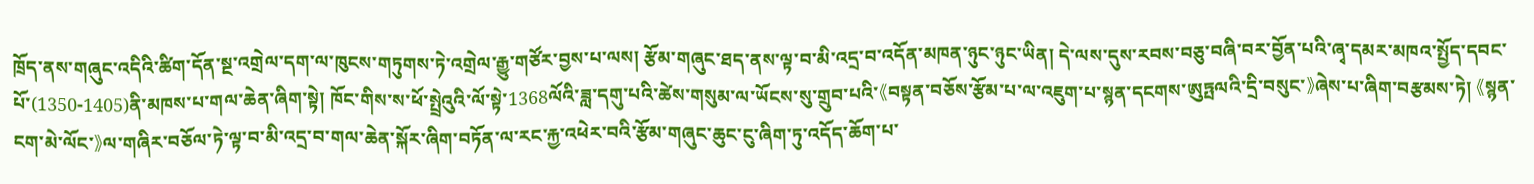ཁྲོད་ནས་གཞུང་འདིའི་ཚིག་དོན་སྔ་འགྲེལ་དག་ལ་ཁུངས་གཏུགས་ཏེ་འགྲེལ་རྒྱུ་གཙོར་བྱས་པ་ལས། རྩོམ་གཞུང་ཐད་ནས་ལྟ་བ་མི་འདྲ་བ་འདོན་མཁན་ཉུང་ཉུང་ཡིན། དེ་ལས་དུས་རབས་བཅུ་བཞི་བར་བྱོན་པའི་ཞྭ་དམར་མཁའ་སྤྱོད་དབང་པོ་(1350-1405)ནི་མཁས་པ་གལ་ཆེན་ཞིག་སྟེ། ཁོང་གིས་ས་ཕོ་སྤྲེའུའི་ལོ་སྟེ་1368ལོའི་ཟླ་དགུ་པའི་ཚེས་གསུམ་ལ་ཡོངས་སུ་གྲུབ་པའི་《བསྟན་བཅོས་རྩོམ་པ་ལ་འཇུག་པ་སྙན་དངགས་ཨུཏྤལའི་དྲི་བསུང་》ཞེས་པ་ཞིག་བརྩམས་ཏེ། 《སྙན་ངག་མེ་ལོང་》ལ་གཞིར་བཅོལ་ཏེ་ལྟ་བ་མི་འདྲ་བ་གལ་ཆེན་སྐོར་ཞིག་བཏོན་ལ་རང་རྐྱ་འཕེར་བའི་རྩོམ་གཞུང་ཆུང་ངུ་ཞིག་ཏུ་འདོད་ཆོག་པ་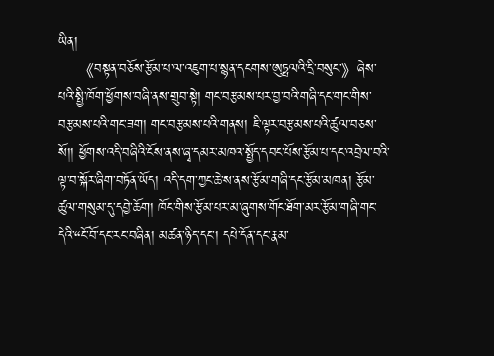ཡིན།
     《བསྟན་བཅོས་རྩོམ་པ་ལ་འཇུག་པ་སྙན་དངགས་ཨུཏྤལའི་དྲི་བསུང་》ཞེས་པའི་སྤྱི་ཁོག་ཕྱོགས་བཞི་ནས་གྲུབ་སྟེ། གང་བརྩམས་པར་བྱ་བའི་གཞི་དང་གང་གིས་བརྩམས་པའི་གང་ཟག། གང་བརྩམས་པའི་གནས། ཇི་ལྟར་བརྩམས་པའི་ཚུལ་བཅས་སོ།། ཕྱོགས་འདི་བཞིའི་ངོས་ནས་ཞྭ་དམར་མཁའ་སྤྱོད་དབང་པོས་རྩོམ་པ་དང་འབྲེལ་བའི་ལྟ་བ་སྐོར་ཞིག་བཏོན་ཡོད། འདི་དག་ཀྱང་ཆེ་ས་ནས་རྩོམ་གཞི་དང་རྩོམ་མཁན། རྩོམ་ཚུལ་གསུམ་དུ་དབྱེ་ཆོག། ཁོང་གིས་རྩོམ་པར་མ་ཞུགས་གོང་ཐོག་མར་རྩོམ་གཞི་གང་དེའི་“ངོ་བོ་དང་རང་བཞིན། མཚན་ཉིད་དང་། དཔེ་དོན་དང་རྣམ་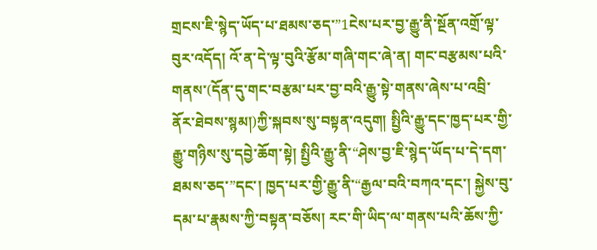གྲངས་ཇི་སྙེད་ཡོད་པ་ཐམས་ཅད་”1ངེས་པར་བྱ་རྒྱུ་ནི་སྔོན་འགྲོ་ལྟ་བུར་འདོད། འོ་ན་དེ་ལྟ་བུའི་རྩོམ་གཞི་གང་ཞེ་ན། གང་བརྩམས་པའི་གནས་(དོན་དུ་གང་བརྩམ་པར་བྱ་བའི་རྒྱུ་སྟེ་གནས་ཞེས་པ་འབྲི་ནོར་ཐེབས་སྙམ།)ཀྱི་སྐབས་སུ་བསྟན་འདུག། སྤྱིའི་རྒྱུ་དང་ཁྱད་པར་གྱི་རྒྱུ་གཉིས་སུ་དབྱེ་ཆོག་སྟེ། སྤྱིའི་རྒྱུ་ནི་“ཤེས་བྱ་ཇི་སྙེད་ཡོད་པ་དེ་དག་ཐམས་ཅད་”དང་། ཁྱད་པར་གྱི་རྒྱུ་ནི་“རྒྱལ་བའི་བཀའ་དང་། སྐྱེས་བུ་དམ་པ་རྣམས་ཀྱི་བསྟན་བཅོས། རང་གི་ཡིད་ལ་གནས་པའི་ཆོས་ཀྱི་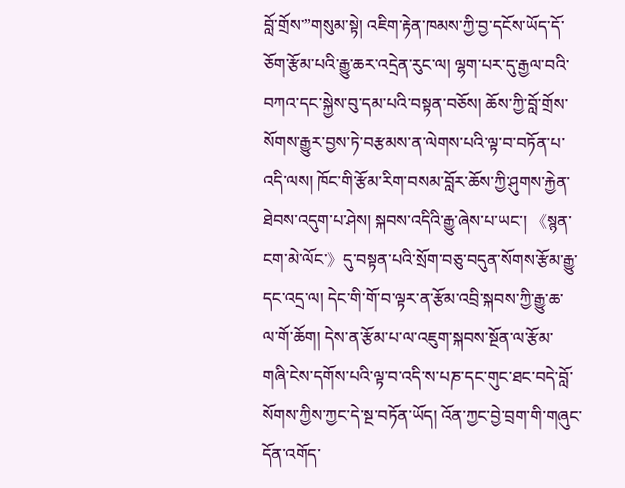བློ་གྲོས་”གསུམ་སྟེ། འཇིག་རྟེན་ཁམས་ཀྱི་བྱ་དངོས་ཡོད་དོ་ཅོག་རྩོམ་པའི་རྒྱུ་ཆར་འདྲེན་རུང་ལ། ལྷག་པར་དུ་རྒྱལ་བའི་བཀའ་དང་སྐྱེས་བུ་དམ་པའི་བསྟན་བཅོས། ཆོས་ཀྱི་བློ་གྲོས་སོགས་རྒྱུར་བྱས་ཏེ་བརྩམས་ན་ལེགས་པའི་ལྟ་བ་བཏོན་པ་འདི་ལས། ཁོང་གི་རྩོམ་རིག་བསམ་བློར་ཆོས་ཀྱི་ཤུགས་རྐྱེན་ཐེབས་འདུག་པ་ཤེས། སྐབས་འདིའི་རྒྱུ་ཞེས་པ་ཡང་། 《སྙན་ངག་མེ་ལོང་》དུ་བསྟན་པའི་སྲོག་བཅུ་བདུན་སོགས་རྩོམ་རྒྱུ་དང་འདྲ་ལ། དེང་གི་གོ་བ་ལྟར་ན་རྩོམ་འབྲི་སྐབས་ཀྱི་རྒྱུ་ཆ་ལ་གོ་ཆོག། དེས་ན་རྩོམ་པ་ལ་འཇུག་སྐབས་སྔོན་ལ་རྩོམ་གཞི་ངེས་དགོས་པའི་ལྟ་བ་འདི་ས་པཎ་དང་གུང་ཐང་བདེ་བློ་སོགས་ཀྱིས་ཀྱང་དེ་སྔ་བཏོན་ཡོད། འོན་ཀྱང་བྱེ་བྲག་གི་གཞུང་དོན་འགོད་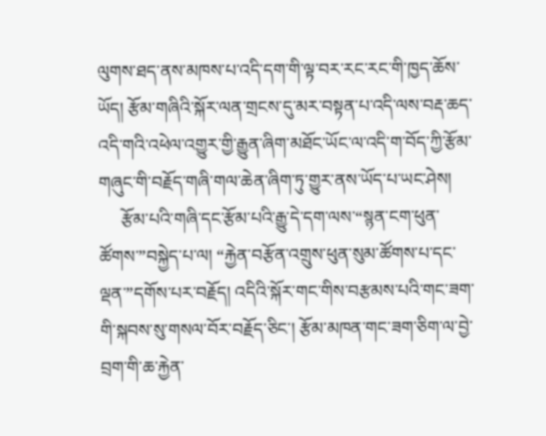ལུགས་ཐད་ནས་མཁས་པ་འདི་དག་གི་ལྟ་བར་རང་རང་གི་ཁྱད་ཆོས་ཡོད། རྩོམ་གཞིའི་སྐོར་ལན་གྲངས་དུ་མར་བསྟན་པ་འདི་ལས་བརྡ་ཆད་འདི་གའི་འཕེལ་འགྱུར་གྱི་རྒྱུན་ཞིག་མཐོང་ཡོང་ལ་འདི་ག་བོད་ཀྱི་རྩོམ་གཞུང་གི་བརྗོད་གཞི་གལ་ཆེན་ཞིག་ཏུ་གྱུར་ནས་ཡོད་པ་ཡང་ཤེས།
     རྩོམ་པའི་གཞི་དང་རྩོམ་པའི་རྒྱུ་དེ་དག་ལས་“སྙན་ངག་ཕུན་ཚོགས་”བསྐྱེད་པ་ལ། “རྐྱེན་བརྩོན་འགྲུས་ཕུན་སུམ་ཚོགས་པ་དང་ལྡན་”དགོས་པར་བརྗོད། འདིའི་སྐོར་གང་གིས་བརྩམས་པའི་གང་ཟག་གི་སྐབས་སུ་གསལ་བོར་བརྗོད་ཅིང་། རྩོམ་མཁན་གང་ཟག་ཅིག་ལ་བྱེ་བྲག་གི་ཆ་རྐྱེན་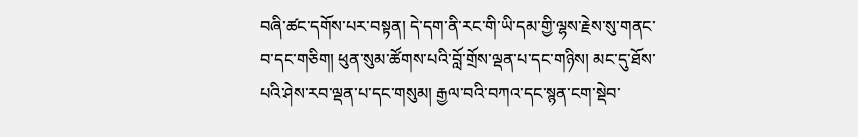བཞི་ཚང་དགོས་པར་བསྟན། དེ་དག་ནི་རང་གི་ཡི་དམ་གྱི་ལྷས་རྗེས་སུ་གནང་བ་དང་གཅིག། ཕུན་སུམ་ཚོགས་པའི་བློ་གྲོས་ལྡན་པ་དང་གཉིས། མང་དུ་ཐོས་པའི་ཤེས་རབ་ལྡན་པ་དང་གསུམ། རྒྱལ་བའི་བཀའ་དང་སྙན་ངག་སྡེབ་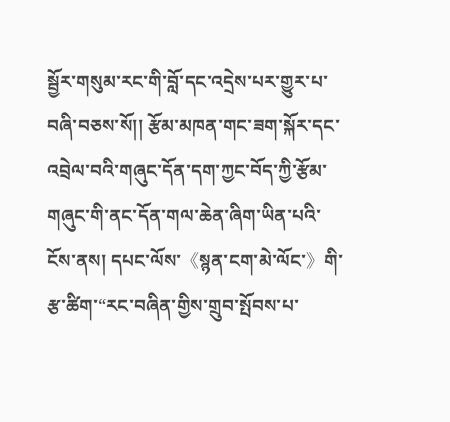སྦྱོར་གསུམ་རང་གི་བློ་དང་འདྲེས་པར་གྱུར་པ་བཞི་བཅས་སོ།། རྩོམ་མཁན་གང་ཟག་སྐོར་དང་འབྲེལ་བའི་གཞུང་དོན་དག་ཀྱང་བོད་ཀྱི་རྩོམ་གཞུང་གི་ནང་དོན་གལ་ཆེན་ཞིག་ཡིན་པའི་ངོས་ནས། དཔང་ལོས་《སྙན་ངག་མེ་ལོང་》གི་རྩ་ཚིག་“རང་བཞིན་གྱིས་གྲུབ་སྤོབས་པ་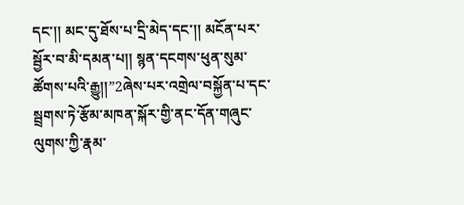དང་།། མང་དུ་ཐོས་པ་དྲི་མེད་དང་།། མངོན་པར་སྦྱོར་བ་མི་དམན་པ།། སྙན་དངགས་ཕུན་སུམ་ཚོགས་པའི་རྒྱུ།།”2ཞེས་པར་འགྲེལ་བསྐྱོན་པ་དང་སྦྲགས་ཏེ་རྩོམ་མཁན་སྐོར་གྱི་ནང་དོན་གཞུང་ལུགས་ཀྱི་རྣམ་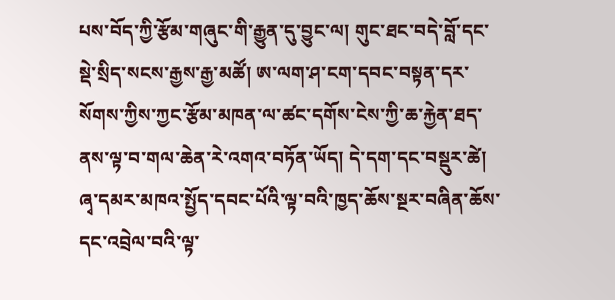པས་བོད་ཀྱི་རྩོམ་གཞུང་གི་རྒྱུན་དུ་བྱུང་ལ། གུང་ཐང་བདེ་བློ་དང་སྡེ་སྲིད་སངས་རྒྱས་རྒྱ་མཚོ། ཨ་ལག་ཤ་ངག་དབང་བསྟན་དར་སོགས་ཀྱིས་ཀྱང་རྩོམ་མཁན་ལ་ཚང་དགོས་ངེས་ཀྱི་ཆ་རྐྱེན་ཐད་ནས་ལྟ་བ་གལ་ཆེན་རེ་འགའ་བཏོན་ཡོད། དེ་དག་དང་བསྡུར་ཚེ། ཞྭ་དམར་མཁའ་སྤྱོད་དབང་པོའི་ལྟ་བའི་ཁྱད་ཆོས་སྔར་བཞིན་ཆོས་དང་འབྲེལ་བའི་ལྟ་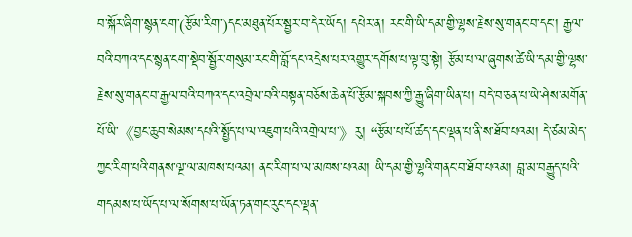བ་སྐོར་ཞིག་སྙན་ངག་(རྩོམ་རིག་)དང་མཐུན་པོར་སྦྱར་བ་དེར་ཡོད། དཔེར་ན། རང་གི་ཡི་དམ་གྱི་ལྷས་རྗེས་སུ་གནང་བ་དང་། རྒྱལ་བའི་བཀའ་དང་སྙན་ངག་སྡེབ་སྦྱོར་གསུམ་རང་གི་བློ་དང་འདྲེས་པར་འགྱུར་དགོས་པ་ལྟ་བུ་སྟེ། རྩོམ་པ་ལ་ཞུགས་ཚེ་ཡི་དམ་གྱི་ལྷས་རྗེས་སུ་གནང་བ་རྒྱལ་བའི་བཀའ་དང་འབྲེལ་བའི་བསྟན་བཅོས་ཆེན་པོ་རྩོམ་སྐབས་ཀྱི་རྒྱུ་ཞིག་ཡིན་པ། བདེ་བ་ཅན་པ་ཡེ་ཤེས་མགོན་པོ་ཡི་《བྱང་ཆུབ་སེམས་དཔའི་སྤྱོད་པ་ལ་འཇུག་པའི་འགྲེལ་པ་》རུ། “རྩོམ་པ་པོ་ཚད་དང་ལྡན་པ་ནི་ས་ཐོབ་པའམ། དེ་ཙམ་མེད་ཀྱང་རིག་པའི་གནས་ལྔ་ལ་མཁས་པའམ། ནང་རིག་པ་ལ་མཁས་པའམ། ཡི་དམ་གྱི་ལྷའི་གནང་བ་ཐོབ་པའམ། བླ་མ་བརྒྱུད་པའི་གདམས་པ་ཡོད་པ་ལ་སོགས་པ་ཡོན་ཏན་གང་རུང་དང་ལྡན་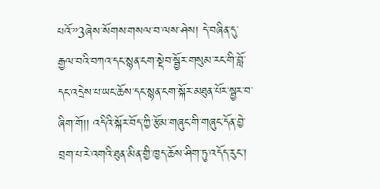པའོ་”3ཞེས་སོགས་གསལ་བ་ལས་ཤེས། དེ་བཞིན་དུ་རྒྱལ་བའི་བཀའ་དང་སྙན་ངག་སྡེབ་སྦྱོར་གསུམ་རང་གི་བློ་དང་འདྲེས་པ་ཡང་ཆོས་དང་སྙན་ངག་སྐོར་མཐུན་པོར་སྦྱར་བ་ཞིག་གོ།། འདིའི་སྐོར་བོད་ཀྱི་རྩོམ་གཞུང་གི་གཞུང་དོན་བྱེ་བྲག་པ་རེ་འགའི་ཐུན་མིན་གྱི་ཁྱད་ཆོས་ཤིག་ཏུ་འདོད་རུང་།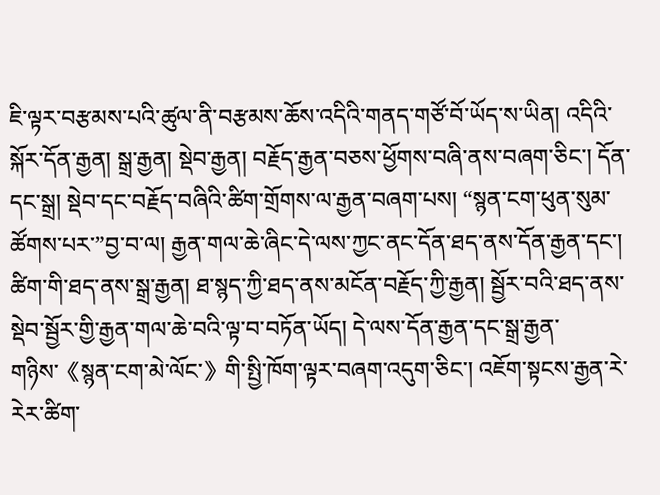ཇི་ལྟར་བརྩམས་པའི་ཚུལ་ནི་བརྩམས་ཆོས་འདིའི་གནད་གཙོ་བོ་ཡོད་ས་ཡིན། འདིའི་སྐོར་དོན་རྒྱན། སྒྲ་རྒྱན། སྡེབ་རྒྱན། བརྗོད་རྒྱན་བཅས་ཕྱོགས་བཞི་ནས་བཞག་ཅིང་། དོན་དང་སྒྲ། སྡེབ་དང་བརྗོད་བཞིའི་ཚིག་གྲོགས་ལ་རྒྱན་བཞག་པས། “སྙན་ངག་ཕུན་སུམ་ཚོགས་པར་”བྱ་བ་ལ། རྒྱན་གལ་ཆེ་ཞིང་དེ་ལས་ཀྱང་ནང་དོན་ཐད་ནས་དོན་རྒྱན་དང་། ཚིག་གི་ཐད་ནས་སྒྲ་རྒྱན། ཐ་སྙད་ཀྱི་ཐད་ནས་མངོན་བརྗོད་ཀྱི་རྒྱན། སྦྱོར་བའི་ཐད་ནས་སྡེབ་སྦྱོར་གྱི་རྒྱན་གལ་ཆེ་བའི་ལྟ་བ་བཏོན་ཡོད། དེ་ལས་དོན་རྒྱན་དང་སྒྲ་རྒྱན་གཉིས་《སྙན་ངག་མེ་ལོང་》གི་སྤྱི་ཁོག་ལྟར་བཞག་འདུག་ཅིང་། འཇོག་སྟངས་རྒྱན་རེ་རེར་ཚིག་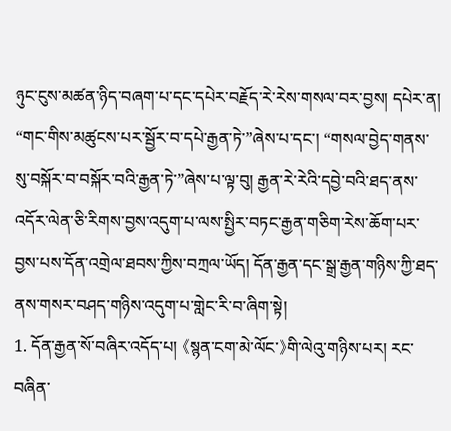ཉུང་ངུས་མཚན་ཉིད་བཞག་པ་དང་དཔེར་བརྗོད་རེ་རེས་གསལ་བར་བྱས། དཔེར་ན། “གང་གིས་མཚུངས་པར་སྦྱོར་བ་དཔེ་རྒྱན་ཏེ་”ཞེས་པ་དང་། “གསལ་བྱེད་གནས་སུ་བསྐོར་བ་བསྐོར་བའི་རྒྱན་ཏེ་”ཞེས་པ་ལྟ་བུ། རྒྱན་རེ་རེའི་དབྱེ་བའི་ཐད་ནས་འདོར་ལེན་ཅི་རིགས་བྱས་འདུག་པ་ལས་སྤྱིར་བཏང་རྒྱན་གཅིག་རེས་ཆོག་པར་བྱས་པས་དོན་འགྲེལ་ཐབས་ཀྱིས་བཀྲལ་ཡོད། དོན་རྒྱན་དང་སྒྲ་རྒྱན་གཉིས་ཀྱི་ཐད་ནས་གསར་བཤད་གཉིས་འདུག་པ་གླེང་རི་བ་ཞིག་སྟེ།
1. དོན་རྒྱན་སོ་བཞིར་འདོད་པ། 《སྙན་ངག་མེ་ལོང་》གི་ལེའུ་གཉིས་པར། རང་བཞིན་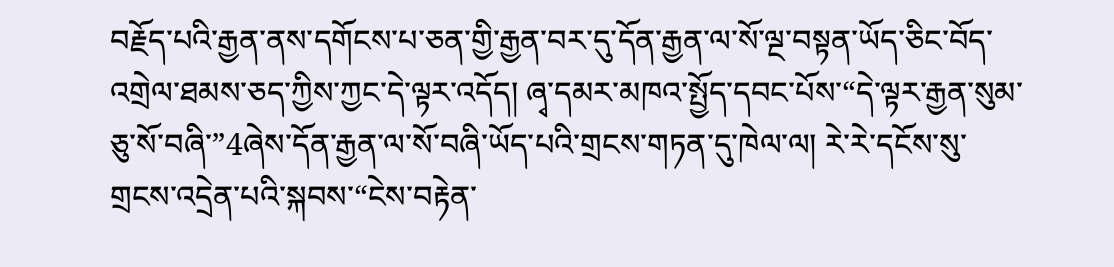བརྗོད་པའི་རྒྱན་ནས་དགོངས་པ་ཅན་གྱི་རྒྱན་བར་དུ་དོན་རྒྱན་ལ་སོ་ལྔ་བསྟན་ཡོད་ཅིང་བོད་འགྲེལ་ཐམས་ཅད་ཀྱིས་ཀྱང་དེ་ལྟར་འདོད། ཞྭ་དམར་མཁའ་སྤྱོད་དབང་པོས་“དེ་ལྟར་རྒྱན་སུམ་ཅུ་སོ་བཞི་”4ཞེས་དོན་རྒྱན་ལ་སོ་བཞི་ཡོད་པའི་གྲངས་གཏན་དུ་ཁེལ་ལ། རེ་རེ་དངོས་སུ་གྲངས་འདྲེན་པའི་སྐབས་“ངེས་བརྟེན་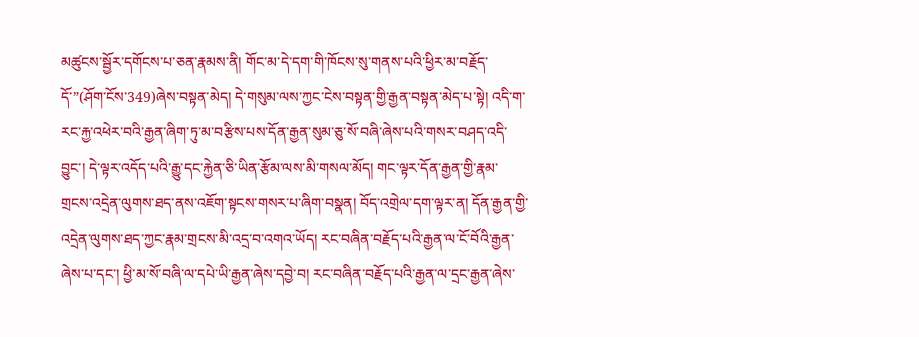མཚུངས་སྦྱོར་དགོངས་པ་ཅན་རྣམས་ནི། གོང་མ་དེ་དག་གི་ཁོངས་སུ་གནས་པའི་ཕྱིར་མ་བརྗོད་དོ་”(ཤོག་ངོས་349)ཞེས་བསྟན་མེད། དེ་གསུམ་ལས་ཀྱང་ངེས་བསྟན་གྱི་རྒྱན་བསྟན་མེད་པ་སྟེ། འདི་ག་རང་རྐྱ་འཕེར་བའི་རྒྱན་ཞིག་ཏུ་མ་བརྩིས་པས་དོན་རྒྱན་སུམ་ཅུ་སོ་བཞི་ཞེས་པའི་གསར་བཤད་འདི་བྱུང་། དེ་ལྟར་འདོད་པའི་རྒྱུ་དང་རྐྱེན་ཅི་ཡིན་རྩོམ་ལས་མི་གསལ་མོད། གང་ལྟར་དོན་རྒྱན་གྱི་རྣམ་གྲངས་འདྲེན་ལུགས་ཐད་ནས་འཇོག་སྟངས་གསར་པ་ཞིག་བསྣན། བོད་འགྲེལ་དག་ལྟར་ན། དོན་རྒྱན་གྱི་འདྲེན་ལུགས་ཐད་ཀྱང་རྣམ་གྲངས་མི་འདྲ་བ་འགའ་ཡོད། རང་བཞིན་བརྗོད་པའི་རྒྱན་ལ་ངོ་བོའི་རྒྱན་ཞེས་པ་དང་། ཕྱི་མ་སོ་བཞི་ལ་དཔེ་ཡི་རྒྱན་ཞེས་དབྱེ་བ། རང་བཞིན་བརྗོད་པའི་རྒྱན་ལ་དྲང་རྒྱན་ཞེས་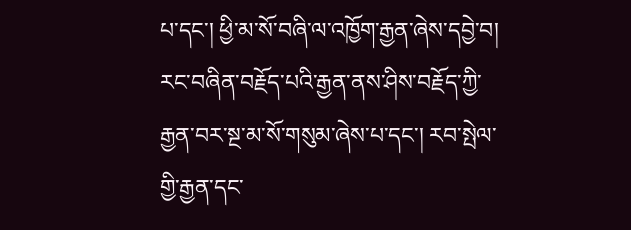པ་དང་། ཕྱི་མ་སོ་བཞི་ལ་འཁྱོག་རྒྱན་ཞེས་དབྱེ་བ། རང་བཞིན་བརྗོད་པའི་རྒྱན་ནས་ཤིས་བརྗོད་ཀྱི་རྒྱན་བར་སྔ་མ་སོ་གསུམ་ཞེས་པ་དང་། རབ་སྤེལ་གྱི་རྒྱན་དང་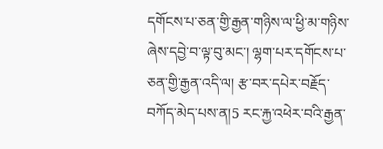དགོངས་པ་ཅན་གྱི་རྒྱན་གཉིས་ལ་ཕྱི་མ་གཉིས་ཞེས་དབྱེ་བ་ལྟ་བུ་མང་། ལྷག་པར་དགོངས་པ་ཅན་གྱི་རྒྱན་འདི་ལ། རྩ་བར་དཔེར་བརྗོད་བཀོད་མེད་པས་ན།5 རང་རྐྱ་འཕེར་བའི་རྒྱན་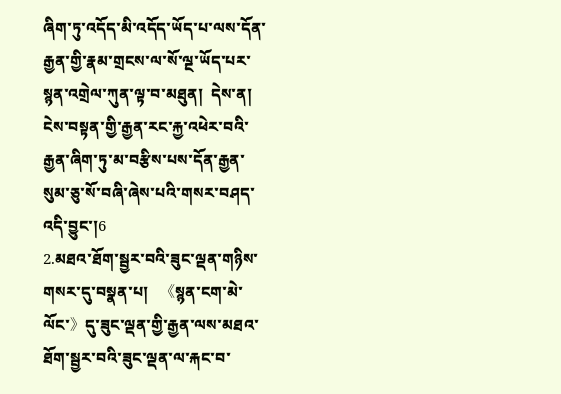ཞིག་ཏུ་འདོད་མི་འདོད་ཡོད་པ་ལས་དོན་རྒྱན་གྱི་རྣམ་གྲངས་ལ་སོ་ལྔ་ཡོད་པར་སྙན་འགྲེལ་ཀུན་ལྟ་བ་མཐུན།  དེས་ན། ངེས་བསྟན་གྱི་རྒྱན་རང་རྐྱ་འཕེར་བའི་རྒྱན་ཞིག་ཏུ་མ་བརྩིས་པས་དོན་རྒྱན་སུམ་ཅུ་སོ་བཞི་ཞེས་པའི་གསར་བཤད་འདི་བྱུང་།6
2.མཐའ་ཐོག་སྦྱར་བའི་ཟུང་ལྡན་གཉིས་གསར་དུ་བསྣན་པ།   《སྙན་ངག་མེ་ལོང་》དུ་ཟུང་ལྡན་གྱི་རྒྱན་ལས་མཐའ་ཐོག་སྦྱར་བའི་ཟུང་ལྡན་ལ་རྐང་བ་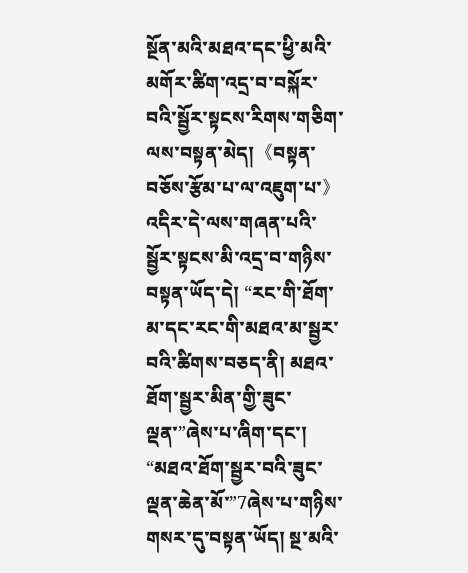སྔོན་མའི་མཐའ་དང་ཕྱི་མའི་མགོར་ཚིག་འདྲ་བ་བསྐོར་བའི་སྦྱོར་སྟངས་རིགས་གཅིག་ལས་བསྟན་མེད།  《བསྟན་བཅོས་རྩོམ་པ་ལ་འཇུག་པ་》འདིར་དེ་ལས་གཞན་པའི་སྦྱོར་སྟངས་མི་འདྲ་བ་གཉིས་བསྟན་ཡོད་དེ། “རང་གི་ཐོག་མ་དང་རང་གི་མཐའ་མ་སྦྱར་བའི་ཚིགས་བཅད་ནི། མཐའ་ཐོག་སྦྱར་མིན་གྱི་ཟུང་ལྡན་”ཞེས་པ་ཞིག་དང་། “མཐའ་ཐོག་སྦྱར་བའི་ཟུང་ལྡན་ཆེན་མོ་”7ཞེས་པ་གཉིས་གསར་དུ་བསྟན་ཡོད། སྔ་མའི་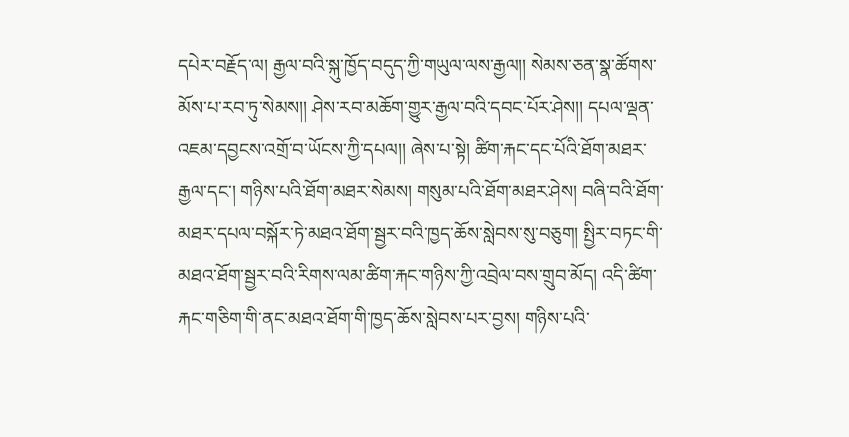དཔེར་བརྗོད་ལ། རྒྱལ་བའི་སྐུ་ཁྱོད་བདུད་ཀྱི་གཡུལ་ལས་རྒྱལ།། སེམས་ཅན་སྣ་ཚོགས་མོས་པ་རབ་ཏུ་སེམས།། ཤེས་རབ་མཆོག་གྱུར་རྒྱལ་བའི་དབང་པོར་ཤེས།། དཔལ་ལྡན་འཇམ་དབྱངས་འགྲོ་བ་ཡོངས་ཀྱི་དཔལ།། ཞེས་པ་སྟེ། ཚིག་རྐང་དང་པོའི་ཐོག་མཐར་རྒྱལ་དང་། གཉིས་པའི་ཐོག་མཐར་སེམས། གསུམ་པའི་ཐོག་མཐར་ཤེས། བཞི་བའི་ཐོག་མཐར་དཔལ་བསྐོར་ཏེ་མཐའ་ཐོག་སྦྱར་བའི་ཁྱད་ཆོས་སླེབས་སུ་བཅུག། སྤྱིར་བཏང་གི་མཐའ་ཐོག་སྦྱར་བའི་རིགས་ལམ་ཚིག་རྐང་གཉིས་ཀྱི་འབྲེལ་བས་གྲུབ་མོད། འདི་ཚིག་རྐང་གཅིག་གི་ནང་མཐའ་ཐོག་གི་ཁྱད་ཆོས་སླེབས་པར་བྱས། གཉིས་པའི་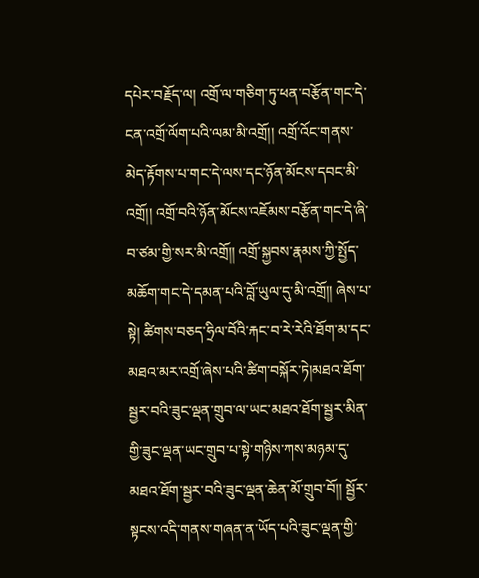དཔེར་བརྗོད་ལ། འགྲོ་ལ་གཅིག་ཏུ་ཕན་བརྩོན་གང་དེ་ངན་འགྲོ་ལོག་པའི་ལམ་མི་འགྲོ།། འགྲོ་འོང་གནས་མེད་རྟོགས་པ་གང་དེ་ལས་དང་ཉོན་མོངས་དབང་མི་འགྲོ།། འགྲོ་བའི་ཉོན་མོངས་འཇོམས་བརྩོན་གང་དེ་ཞི་བ་ཙམ་གྱི་སར་མི་འགྲོ།། འགྲོ་སྐྱབས་རྣམས་ཀྱི་སྤྱོད་མཆོག་གང་དེ་དམན་པའི་བློ་ཡུལ་དུ་མི་འགྲོ།། ཞེས་པ་སྟེ། ཚིགས་བཅད་ཧྲིལ་བོའི་རྐང་བ་རེ་རེའི་ཐོག་མ་དང་མཐའ་མར་འགྲོ་ཞེས་པའི་ཚིག་བསྐོར་ཏེ།མཐའ་ཐོག་སྦྱར་བའི་ཟུང་ལྡན་གྲུབ་ལ་ཡང་མཐའ་ཐོག་སྦྱར་མིན་གྱི་ཟུང་ལྡན་ཡང་གྲུབ་པ་སྟེ་གཉིས་ཀས་མཉམ་དུ་མཐའ་ཐོག་སྦྱར་བའི་ཟུང་ལྡན་ཆེན་མོ་གྲུབ་བོ།། སྦྱོར་སྟངས་འདི་གནས་གཞན་ན་ཡོད་པའི་ཟུང་ལྡན་གྱི་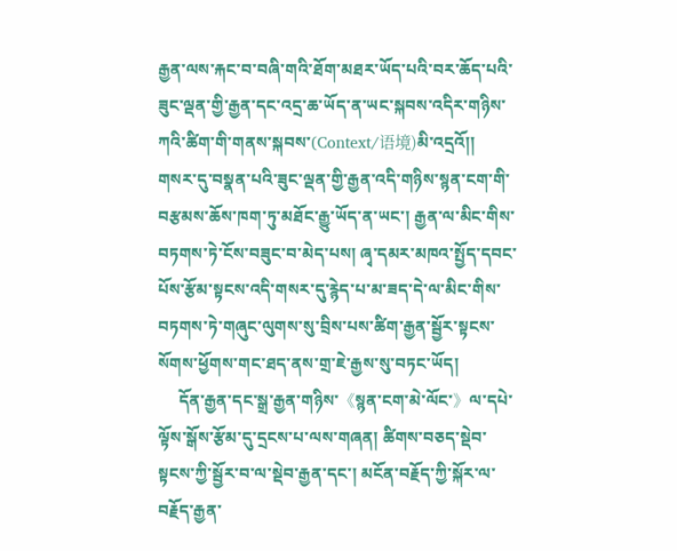རྒྱན་ལས་རྐང་བ་བཞི་གའི་ཐོག་མཐར་ཡོད་པའི་བར་ཆོད་པའི་ཟུང་ལྡན་གྱི་རྒྱན་དང་འདྲ་ཆ་ཡོད་ན་ཡང་སྐབས་འདིར་གཉིས་ཀའི་ཚིག་གི་གནས་སྐབས་(Context/语境)མི་འདྲའོ།། གསར་དུ་བསྣན་པའི་ཟུང་ལྡན་གྱི་རྒྱན་འདི་གཉིས་སྙན་ངག་གི་བརྩམས་ཆོས་ཁག་ཏུ་མཐོང་རྒྱུ་ཡོད་ན་ཡང་། རྒྱན་ལ་མིང་གིས་བཏགས་ཏེ་ངོས་བཟུང་བ་མེད་པས། ཞྭ་དམར་མཁའ་སྤྱོད་དབང་པོས་རྩོམ་སྟངས་འདི་གསར་དུ་རྙེད་པ་མ་ཟད་དེ་ལ་མིང་གིས་བཏགས་ཏེ་གཞུང་ལུགས་སུ་བྲིས་པས་ཚིག་རྒྱན་སྦྱོར་སྟངས་སོགས་ཕྱོགས་གང་ཐད་ནས་གྲ་ཇེ་རྒྱས་སུ་བཏང་ཡོད།
     དོན་རྒྱན་དང་སྒྲ་རྒྱན་གཉིས་《སྙན་ངག་མེ་ལོང་》ལ་དཔེ་ལྟོས་སྒོས་རྩོམ་དུ་དྲངས་པ་ལས་གཞན། ཚིགས་བཅད་སྡེབ་སྟངས་ཀྱི་སྦྱོར་བ་ལ་སྡེབ་རྒྱན་དང་། མངོན་བརྗོད་ཀྱི་སྐོར་ལ་བརྗོད་རྒྱན་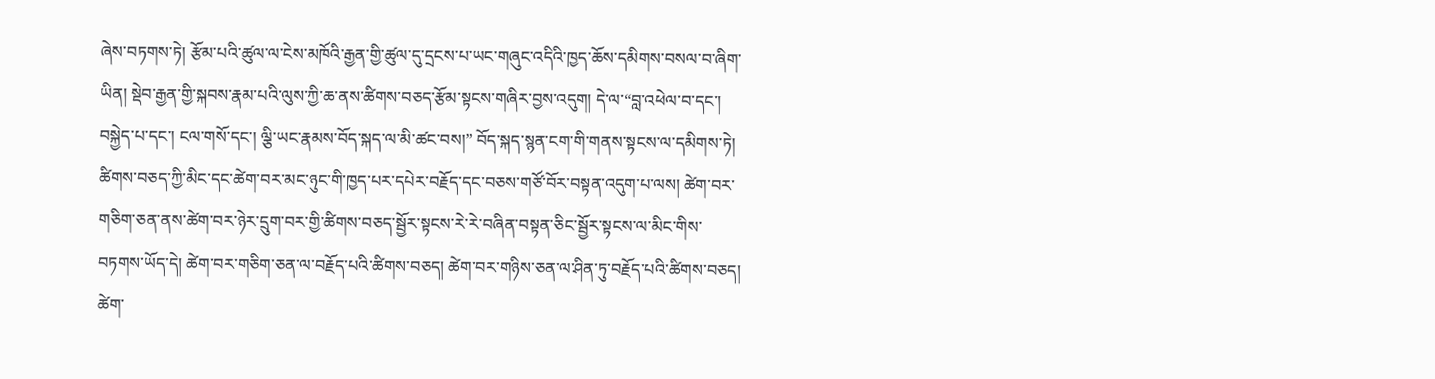ཞེས་བཏགས་ཏེ། རྩོམ་པའི་ཚུལ་ལ་ངེས་མཁོའི་རྒྱན་གྱི་ཚུལ་དུ་དྲངས་པ་ཡང་གཞུང་འདིའི་ཁྱད་ཆོས་དམིགས་བསལ་བ་ཞིག་ཡིན། སྡེབ་རྒྱན་གྱི་སྐབས་རྣམ་པའི་ལུས་ཀྱི་ཆ་ནས་ཚིགས་བཅད་རྩོམ་སྟངས་གཞིར་བྱས་འདུག། དེ་ལ་“བླ་འཕེལ་བ་དང་། བསྐྱེད་པ་དང་། ངལ་གསོ་དང་། ལྕི་ཡང་རྣམས་བོད་སྐད་ལ་མི་ཚང་བས།” བོད་སྐད་སྙན་ངག་གི་གནས་སྟངས་ལ་དམིགས་ཏེ། ཚིགས་བཅད་ཀྱི་མིང་དང་ཚེག་བར་མང་ཉུང་གི་ཁྱད་པར་དཔེར་བརྗོད་དང་བཅས་གཙོ་བོར་བསྟན་འདུག་པ་ལས། ཚེག་བར་གཅིག་ཅན་ནས་ཚེག་བར་ཉེར་དྲུག་བར་གྱི་ཚིགས་བཅད་སྦྱོར་སྟངས་རེ་རེ་བཞིན་བསྟན་ཅིང་སྦྱོར་སྟངས་ལ་མིང་གིས་བཏགས་ཡོད་དེ། ཚེག་བར་གཅིག་ཅན་ལ་བརྗོད་པའི་ཚིགས་བཅད། ཚེག་བར་གཉིས་ཅན་ལ་ཤིན་ཏུ་བརྗོད་པའི་ཚིགས་བཅད། ཚེག་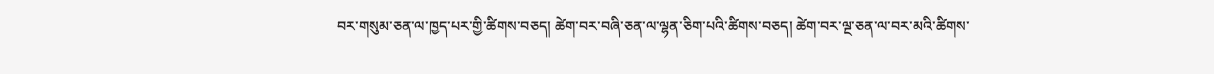བར་གསུམ་ཅན་ལ་ཁྱད་པར་གྱི་ཚིགས་བཅད། ཚེག་བར་བཞི་ཅན་ལ་ལྷན་ཅིག་པའི་ཚིགས་བཅད། ཚེག་བར་ལྔ་ཅན་ལ་བར་མའི་ཚིགས་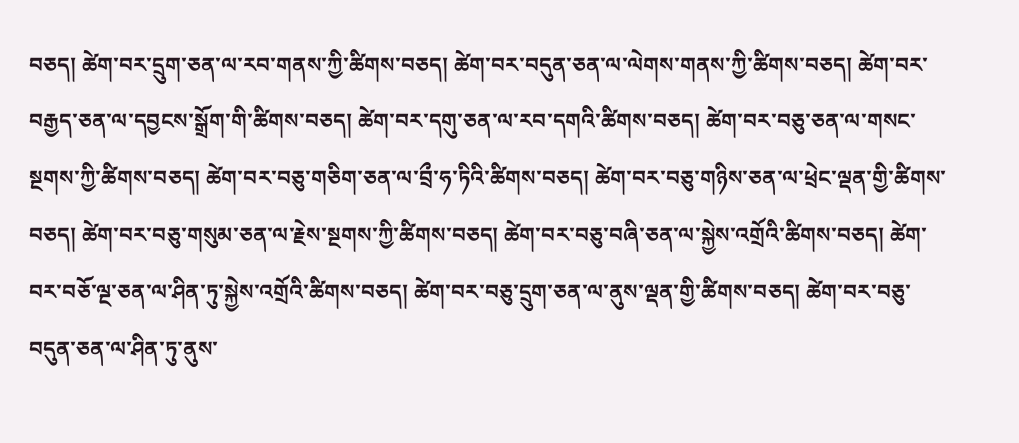བཅད། ཚེག་བར་དྲུག་ཅན་ལ་རབ་གནས་ཀྱི་ཚིགས་བཅད། ཚེག་བར་བདུན་ཅན་ལ་ལེགས་གནས་ཀྱི་ཚིགས་བཅད། ཚེག་བར་བརྒྱད་ཅན་ལ་དབྱངས་སྒྲོག་གི་ཚིགས་བཅད། ཚེག་བར་དགུ་ཅན་ལ་རབ་དགའི་ཚིགས་བཅད། ཚེག་བར་བཅུ་ཅན་ལ་གསང་སྔགས་ཀྱི་ཚིགས་བཅད། ཚེག་བར་བཅུ་གཅིག་ཅན་ལ་བྲྀ་ཧ་ཏིའི་ཚིགས་བཅད། ཚེག་བར་བཅུ་གཉིས་ཅན་ལ་ཕྲེང་ལྡན་གྱི་ཚིགས་བཅད། ཚེག་བར་བཅུ་གསུམ་ཅན་ལ་རྗེས་སྔགས་ཀྱི་ཚིགས་བཅད། ཚེག་བར་བཅུ་བཞི་ཅན་ལ་སྐྱེས་འགྲོའི་ཚིགས་བཅད། ཚེག་བར་བཅོ་ལྔ་ཅན་ལ་ཤིན་ཏུ་སྐྱེས་འགྲོའི་ཚིགས་བཅད། ཚེག་བར་བཅུ་དྲུག་ཅན་ལ་ནུས་ལྡན་གྱི་ཚིགས་བཅད། ཚེག་བར་བཅུ་བདུན་ཅན་ལ་ཤིན་ཏུ་ནུས་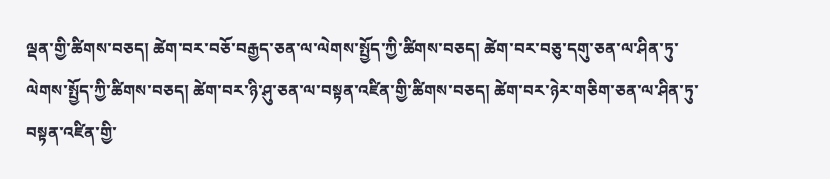ལྡན་གྱི་ཚིགས་བཅད། ཚེག་བར་བཅོ་བརྒྱད་ཅན་ལ་ལེགས་སྤྱོད་ཀྱི་ཚིགས་བཅད། ཚེག་བར་བཅུ་དགུ་ཅན་ལ་ཤིན་ཏུ་ལེགས་སྤྱོད་ཀྱི་ཚིགས་བཅད། ཚེག་བར་ཉི་ཤུ་ཅན་ལ་བསྟན་འཛིན་གྱི་ཚིགས་བཅད། ཚེག་བར་ཉེར་གཅིག་ཅན་ལ་ཤིན་ཏུ་བསྟན་འཛིན་གྱི་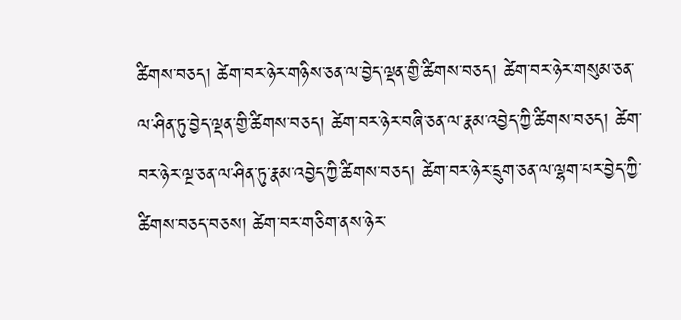ཚིགས་བཅད། ཚེག་བར་ཉེར་གཉིས་ཅན་ལ་བྱེད་ལྡན་གྱི་ཚིགས་བཅད། ཚེག་བར་ཉེར་གསུམ་ཅན་ལ་ཤིན་ཏུ་བྱེད་ལྡན་གྱི་ཚིགས་བཅད། ཚེག་བར་ཉེར་བཞི་ཅན་ལ་རྣམ་འབྱེད་ཀྱི་ཚིགས་བཅད། ཚེག་བར་ཉེར་ལྔ་ཅན་ལ་ཤིན་ཏུ་རྣམ་འབྱེད་ཀྱི་ཚིགས་བཅད། ཚེག་བར་ཉེར་དྲུག་ཅན་ལ་ལྷག་པར་བྱེད་ཀྱི་ཚིགས་བཅད་བཅས། ཚེག་བར་གཅིག་ནས་ཉེར་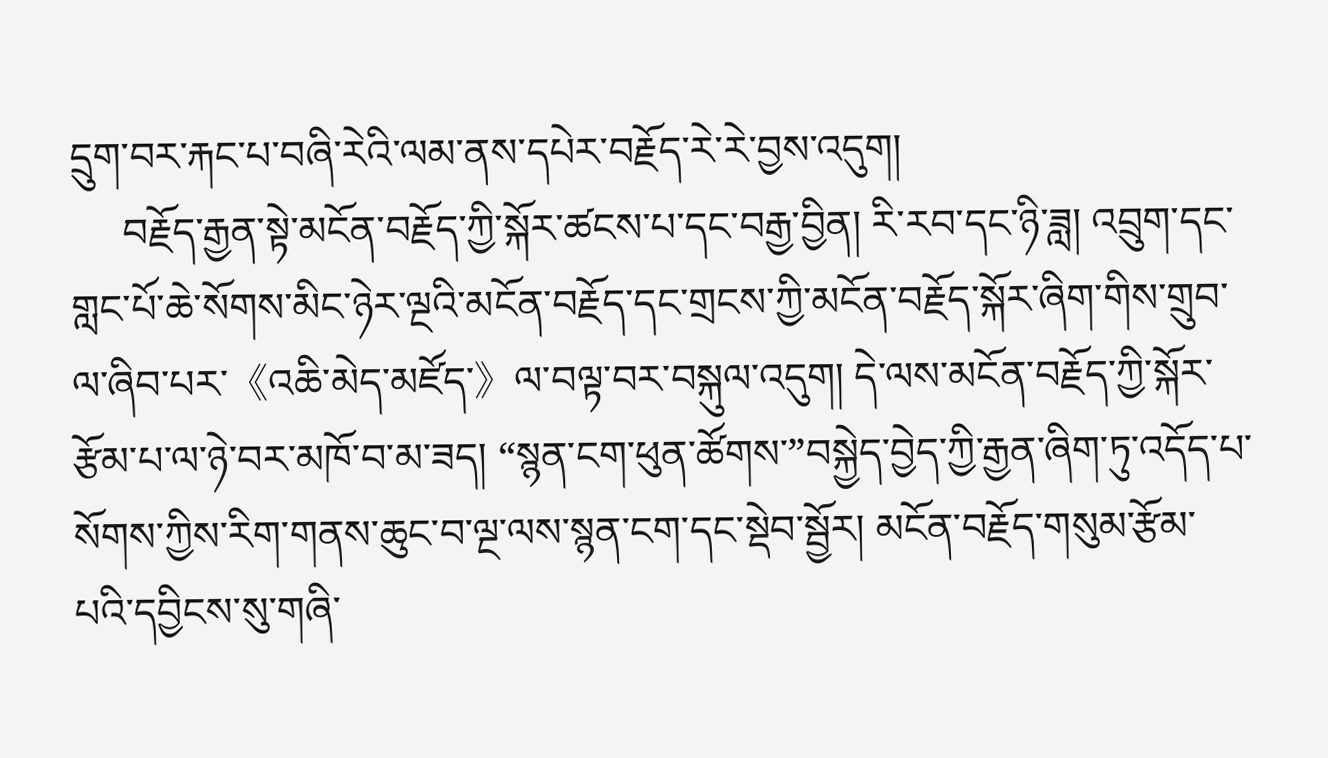དྲུག་བར་རྐང་པ་བཞི་རེའི་ལམ་ནས་དཔེར་བརྗོད་རེ་རེ་བྱས་འདུག།
     བརྗོད་རྒྱན་སྟེ་མངོན་བརྗོད་ཀྱི་སྐོར་ཚངས་པ་དང་བརྒྱ་བྱིན། རི་རབ་དང་ཉི་ཟླ། འབྲུག་དང་གླང་པོ་ཆེ་སོགས་མིང་ཉེར་ལྔའི་མངོན་བརྗོད་དང་གྲངས་ཀྱི་མངོན་བརྗོད་སྐོར་ཞིག་གིས་གྲུབ་ལ་ཞིབ་པར་《འཆི་མེད་མཛོད་》ལ་བལྟ་བར་བསྐུལ་འདུག། དེ་ལས་མངོན་བརྗོད་ཀྱི་སྐོར་རྩོམ་པ་ལ་ཉེ་བར་མཁོ་བ་མ་ཟད། “སྙན་ངག་ཕུན་ཚོགས་”བསྐྱེད་བྱེད་ཀྱི་རྒྱན་ཞིག་ཏུ་འདོད་པ་སོགས་ཀྱིས་རིག་གནས་ཆུང་བ་ལྔ་ལས་སྙན་ངག་དང་སྡེབ་སྦྱོར། མངོན་བརྗོད་གསུམ་རྩོམ་པའི་དབྱིངས་སུ་གཞི་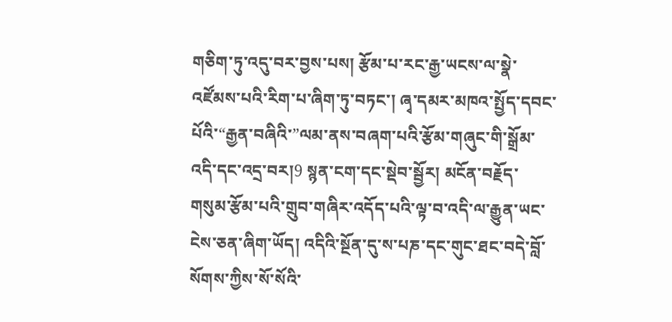གཅིག་ཏུ་འདུ་བར་བྱས་པས། རྩོམ་པ་རང་རྒྱ་ཡངས་ལ་སྣེ་འཛོམས་པའི་རིག་པ་ཞིག་ཏུ་བཏང་། ཞྭ་དམར་མཁའ་སྤྱོད་དབང་པོའི་“རྒྱན་བཞིའི་”ལམ་ནས་བཞག་པའི་རྩོམ་གཞུང་གི་སྒྲོམ་འདི་དང་འདྲ་བར།9 སྙན་ངག་དང་སྡེབ་སྦྱོར། མངོན་བརྗོད་གསུམ་རྩོམ་པའི་གྲུབ་གཞིར་འདོད་པའི་ལྟ་བ་འདི་ལ་རྒྱུན་ཡང་ངེས་ཅན་ཞིག་ཡོད། འདིའི་སྔོན་དུ་ས་པཎ་དང་གུང་ཐང་བདེ་བློ་སོགས་ཀྱིས་སོ་སོའི་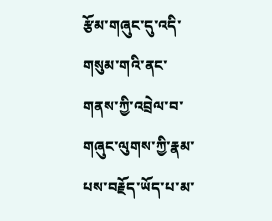རྩོམ་གཞུང་དུ་འདི་གསུམ་གའི་ནང་གནས་ཀྱི་འབྲེལ་བ་གཞུང་ལུགས་ཀྱི་རྣམ་པས་བརྗོད་ཡོད་པ་མ་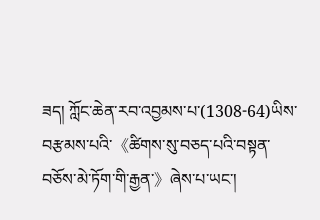ཟད། ཀློང་ཆེན་རབ་འབྱམས་པ་(1308-64)ཡིས་བརྩམས་པའི་《ཚིགས་སུ་བཅད་པའི་བསྟན་བཅོས་མེ་ཏོག་གི་རྒྱན་》ཞེས་པ་ཡང་།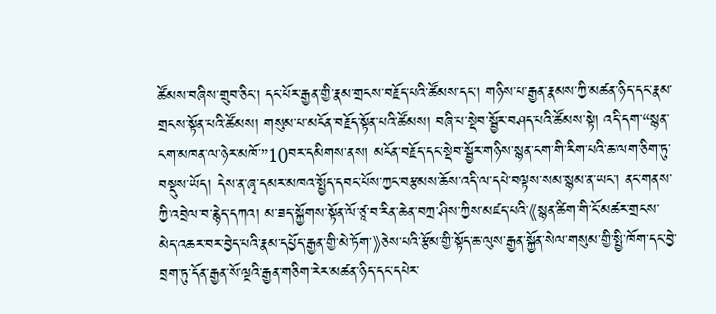ཚོམས་བཞིས་གྲུབ་ཅིང་། དང་པོར་རྒྱན་གྱི་རྣམ་གྲངས་བརྗོད་པའི་ཚོམས་དང་། གཉིས་པ་རྒྱན་རྣམས་ཀྱི་མཚན་ཉིད་དང་རྣམ་གྲངས་སྟོན་པའི་ཚོམས། གསུམ་པ་མངོན་བརྗོད་སྟོན་པའི་ཚོམས། བཞི་པ་སྡེབ་སྦྱོར་བཤད་པའི་ཚོམས་སྟེ། འདི་དག་“སྙན་ངག་མཁན་ལ་ཉེར་མཁོ་”10བར་དམིགས་ནས། མངོན་བརྗོད་དང་སྡེབ་སྦྱོར་གཉིས་སྙན་ངག་གི་རིག་པའི་ཆ་ལག་ཅིག་ཏུ་བསྡུས་ཡོད། དེས་ན་ཞྭ་དམར་མཁའ་སྤྱོད་དབང་པོས་ཀྱང་བརྩམས་ཆོས་འདི་ལ་དཔེ་བལྟས་སམ་སྙམ་ན་ཡང་། ནང་གནས་ཀྱི་འབྲེལ་བ་རྙེད་དཀའ། མ་ཟད་སྐྱོགས་སྟོན་ལོ་ཙཱ་བ་རིན་ཆེན་བཀྲ་ཤིས་ཀྱིས་མཛད་པའི་《སྙན་ཚིག་གི་ངོ་མཚར་གྲངས་མེད་འཆར་བར་བྱེད་པའི་རྣམ་དཔྱོད་རྒྱན་གྱི་མེ་ཏོག་》ཅེས་པའི་རྩོམ་གྱི་སྟོད་ཆ་ལུས་རྒྱན་སྐྱོན་སེལ་གསུམ་གྱི་སྤྱི་ཁོག་དང་བྱེ་བྲག་ཏུ་དོན་རྒྱན་སོ་ལྔའི་རྒྱན་གཅིག་རེར་མཚན་ཉིད་དང་དཔེར་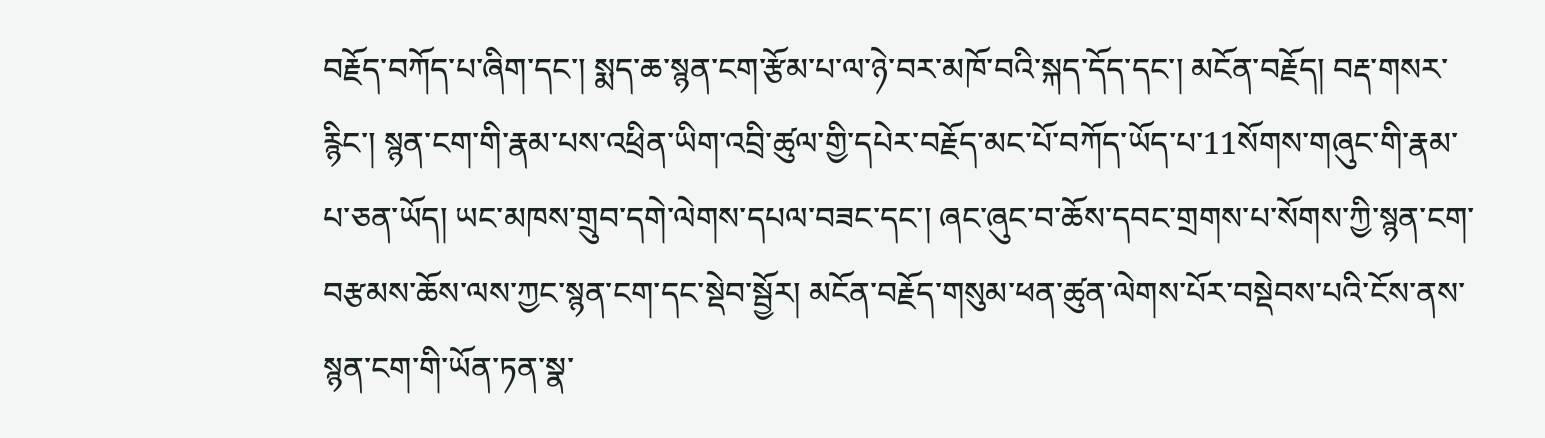བརྗོད་བཀོད་པ་ཞིག་དང་། སྨད་ཆ་སྙན་ངག་རྩོམ་པ་ལ་ཉེ་བར་མཁོ་བའི་སྐད་དོད་དང་། མངོན་བརྗོད། བརྡ་གསར་རྙིང་། སྙན་ངག་གི་རྣམ་པས་འཕྲིན་ཡིག་འབྲི་ཚུལ་གྱི་དཔེར་བརྗོད་མང་པོ་བཀོད་ཡོད་པ་11སོགས་གཞུང་གི་རྣམ་པ་ཅན་ཡོད། ཡང་མཁས་གྲུབ་དགེ་ལེགས་དཔལ་བཟང་དང་། ཞང་ཞུང་བ་ཆོས་དབང་གྲགས་པ་སོགས་ཀྱི་སྙན་ངག་བརྩམས་ཆོས་ལས་ཀྱང་སྙན་ངག་དང་སྡེབ་སྦྱོར། མངོན་བརྗོད་གསུམ་ཕན་ཚུན་ལེགས་པོར་བསྡེབས་པའི་ངོས་ནས་སྙན་ངག་གི་ཡོན་ཏན་སྣ་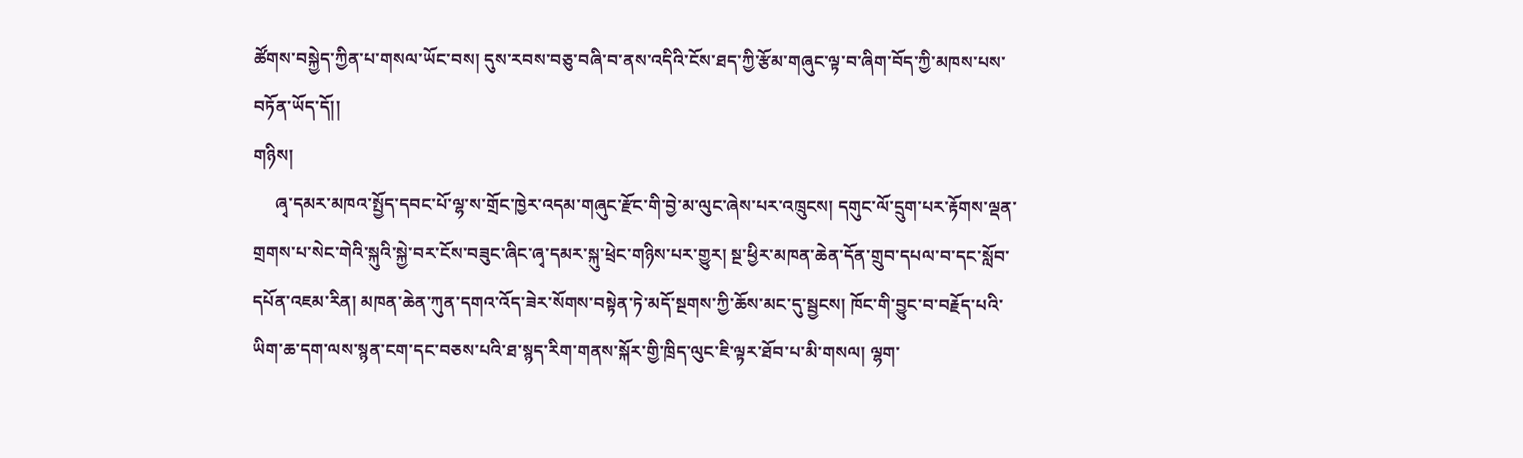ཚོགས་བསྐྱེད་ཀྱིན་པ་གསལ་ཡོང་བས། དུས་རབས་བཅུ་བཞི་བ་ནས་འདིའི་ངོས་ཐད་ཀྱི་རྩོམ་གཞུང་ལྟ་བ་ཞིག་བོད་ཀྱི་མཁས་པས་བཏོན་ཡོད་དོ།།
གཉིས།
     ཞྭ་དམར་མཁའ་སྤྱོད་དབང་པོ་ལྷ་ས་གྲོང་ཁྱེར་འདམ་གཞུང་རྫོང་གི་བྱེ་མ་ལུང་ཞེས་པར་འཁྲུངས། དགུང་ལོ་དྲུག་པར་རྟོགས་ལྡན་གྲགས་པ་སེང་གེའི་སྐུའི་སྐྱེ་བར་ངོས་བཟུང་ཞིང་ཞྭ་དམར་སྐུ་ཕྲེང་གཉིས་པར་གྱུར། སྔ་ཕྱིར་མཁན་ཆེན་དོན་གྲུབ་དཔལ་བ་དང་སློབ་དཔོན་འཇམ་རིན། མཁན་ཆེན་ཀུན་དགའ་འོད་ཟེར་སོགས་བསྟེན་ཏེ་མདོ་སྔགས་ཀྱི་ཆོས་མང་དུ་སྦྱངས། ཁོང་གི་བྱུང་བ་བརྗོད་པའི་ཡིག་ཆ་དག་ལས་སྙན་ངག་དང་བཅས་པའི་ཐ་སྙད་རིག་གནས་སྐོར་གྱི་ཁྲིད་ལུང་ཇི་ལྟར་ཐོབ་པ་མི་གསལ། ལྷག་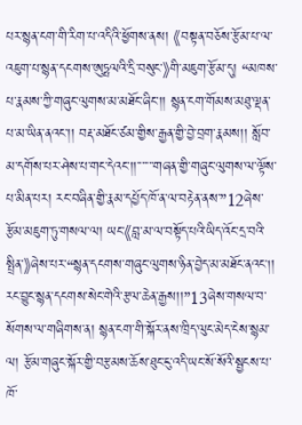པར་སྙན་ངག་གི་རིག་པ་འདིའི་ཕྱོགས་ནས། 《བསྟན་བཅོས་རྩོམ་པ་ལ་འཇུག་པ་སྙན་དངགས་ཨུཏྤལའི་དྲི་བསུང་》གི་མཇུག་རྩོམ་དུ། “མཁས་པ་རྣམས་ཀྱི་གཞུང་ལུགས་མ་མཐོང་ཞིང་།། སྙན་ངག་གོམས་མཐུ་ལྡན་པ་མ་ཡིན་ནའང་།། བརྡ་མཐོང་ཙམ་གྱིས་རྒྱན་གྱི་བྱེ་བྲག་རྣམས།། སློབ་མ་དགོས་པར་ཤེས་པ་གང་དེའང་།།་་་་་་་གཞན་གྱི་གཞུང་ལུགས་ལ་ལྟོས་པ་མིན་པར། རང་བཞིན་གྱི་རྣམ་དཔྱོད་ཁོ་ན་ལ་བརྟེན་ནས་”12ཞེས་རྩོམ་མཇུག་ཏུ་གསལ་ལ། ཡང་《བླ་མ་ལ་བསྟོད་པའི་ཡིད་འོང་དྲ་བའི་སྤྲིན་》ཞེས་པར་“སྙན་དངགས་གཞུང་ལུགས་ཉིན་བྱེད་མ་མཐོང་ནའང།། རང་བྱུང་སྙན་དངགས་སེང་གེའི་རྩལ་ཆེན་རྒྱས།།”13ཞེས་གསལ་བ་སོགས་ལ་གཞིགས་ན། སྙན་ངག་གི་སྐོར་ནས་ཁྲིད་ལུང་མེད་ངེས་སྙམ་ལ། རྩོམ་གཞུང་སྐོར་གྱི་བརྩམས་ཆོས་ཐུང་ངུ་འདི་ཡང་སོ་སོའི་སྦྱངས་པ་ཁོ་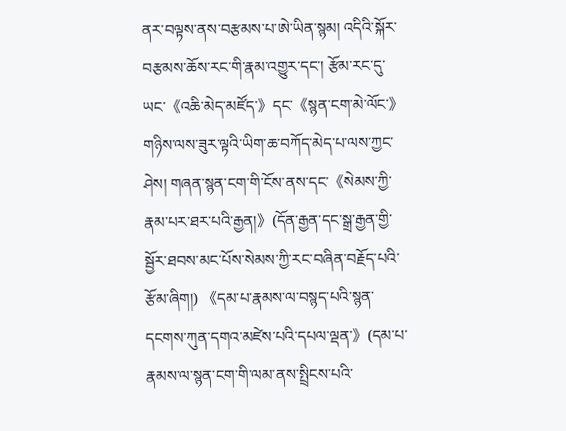ནར་བལྟས་ནས་བརྩམས་པ་ཨེ་ཡིན་སྙམ། འདིའི་སྐོར་བརྩམས་ཆོས་རང་གི་རྣམ་འགྱུར་དང་། རྩོམ་རང་དུ་ཡང་《འཆི་མེད་མཛོད་》དང་《སྙན་ངག་མེ་ལོང་》གཉིས་ལས་ཟུར་ལྟའི་ཡིག་ཆ་བཀོད་མེད་པ་ལས་ཀྱང་ཤེས། གཞན་སྙན་ངག་གི་ངོས་ནས་དང་《སེམས་ཀྱི་རྣམ་པར་ཐར་པའི་རྒྱན།》(དོན་རྒྱན་དང་སྒྲ་རྒྱན་གྱི་སྦྱོར་ཐབས་མང་པོས་སེམས་ཀྱི་རང་བཞིན་བརྗོད་པའི་རྩོམ་ཞིག།) 《དམ་པ་རྣམས་ལ་བསྙད་པའི་སྙན་དངགས་ཀུན་དགའ་མཛེས་པའི་དཔལ་ལྡན་》(དམ་པ་རྣམས་ལ་སྙན་ངག་གི་ལམ་ནས་སྤྲིངས་པའི་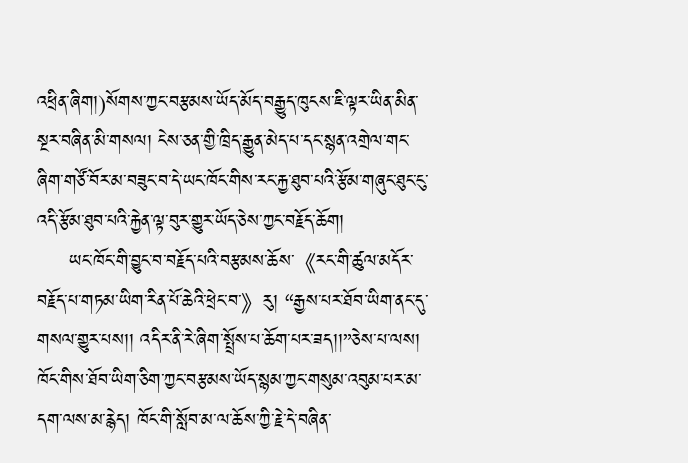འཕྲིན་ཞིག།)སོགས་ཀྱང་བརྩམས་ཡོད་མོད་བརྒྱུད་ཁུངས་ཇི་ལྟར་ཡིན་མིན་སྔར་བཞིན་མི་གསལ། ངེས་ཅན་གྱི་ཁྲིད་རྒྱུན་མེད་པ་དང་སྙན་འགྲེལ་གང་ཞིག་གཙོ་བོར་མ་བཟུང་བ་དེ་ཡང་ཁོང་གིས་རང་རྐྱ་ཐུབ་པའི་རྩོམ་གཞུང་ཐུང་ངུ་འདི་རྩོམ་ཐུབ་པའི་རྐྱེན་ལྟ་བུར་གྱུར་ཡོད་ཅེས་ཀྱང་བརྗོད་ཆོག།
     ཡང་ཁོང་གི་བྱུང་བ་བརྗོད་པའི་བརྩམས་ཆོས་《རང་གི་ཚུལ་མདོར་བརྗོད་པ་གཏམ་ཡིག་རིན་པོ་ཆེའི་ཕྲེང་བ་》རུ། “རྒྱས་པར་ཐོབ་ཡིག་ནང་དུ་གསལ་གྱུར་པས།། འདིར་ནི་རེ་ཞིག་སྤྲོས་པ་ཆོག་པར་ཟད།།”ཅེས་པ་ལས། ཁོང་གིས་ཐོབ་ཡིག་ཅིག་ཀྱང་བརྩམས་ཡོད་སྙམ་ཀྱང་གསུམ་འབུམ་པར་མ་དག་ལས་མ་རྙེད། ཁོང་གི་སློབ་མ་ལ་ཆོས་ཀྱི་རྗེ་དེ་བཞིན་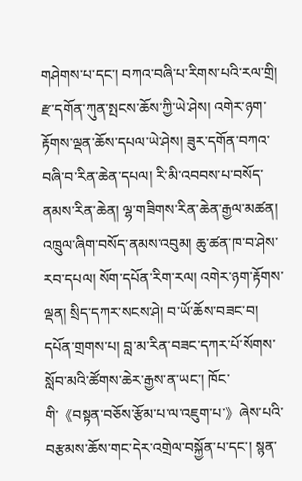གཤེགས་པ་དང་། བཀའ་བཞི་པ་རིགས་པའི་རལ་གྲི། རྫ་དགོན་ཀུན་སྤངས་ཆོས་ཀྱི་ཡེ་ཤེས། འགེར་ཉག་རྟོགས་ལྡན་ཆོས་དཔལ་ཡེ་ཤེས། ཟུར་དགོན་བཀའ་བཞི་བ་རིན་ཆེན་དཔལ། རི་མི་འབབས་པ་བསོད་ནམས་རིན་ཆེན། ལྷ་གཟིགས་རིན་ཆེན་རྒྱལ་མཚན། འཁྲུལ་ཞིག་བསོད་ནམས་འབུམ། ཆུ་ཚན་ཁ་བ་ཤེས་རབ་དཔལ། སོག་དཔོན་རིག་རལ། འགེར་ཉག་རྟོགས་ལྡན། སྲིད་དཀར་སངས་ཤེ། བ་ཡོ་ཆོས་བཟང་བ། དཔོན་གྲགས་པ། བླ་མ་རིན་བཟང་དཀར་པོ་སོགས་སློབ་མའི་ཚོགས་ཆེར་རྒྱས་ན་ཡང་། ཁོང་གི་《བསྟན་བཅོས་རྩོམ་པ་ལ་འཇུག་པ་》ཞེས་པའི་བརྩམས་ཆོས་གང་དེར་འགྲེལ་བསྐྱོན་པ་དང་། སྙན་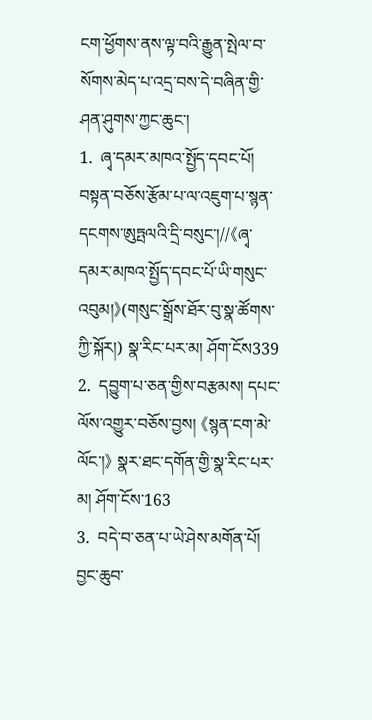ངག་ཕྱོགས་ནས་ལྟ་བའི་རྒྱུན་སྤེལ་བ་སོགས་མེད་པ་འདྲ་བས་དེ་བཞིན་གྱི་ཤན་ཤུགས་ཀྱང་ཆུང་།
1.  ཞྭ་དམར་མཁའ་སྤྱོད་དབང་པོ། བསྟན་བཅོས་རྩོམ་པ་ལ་འཇུག་པ་སྙན་དངགས་ཨུཏྤལའི་དྲི་བསུང་།//《ཞྭ་དམར་མཁའ་སྤྱོད་དབང་པོ་ཡི་གསུང་འབུམ།》(གསུང་སྒྲོས་ཐོར་བུ་སྣ་ཚོགས་ཀྱི་སྐོར།) སྣ་རིང་པར་མ། ཤོག་ངོས339
2.  དབྱུག་པ་ཅན་གྱིས་བརྩམས། དཔང་ལོས་འགྱུར་བཅོས་བྱས། 《སྙན་ངག་མེ་ལོང་།》 སྣར་ཐང་དགོན་གྱི་སྣ་རིང་པར་མ། ཤོག་ངོས་163
3.  བདེ་བ་ཅན་པ་ཡེ་ཤེས་མགོན་པོ། བྱང་ཆུབ་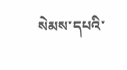སེམས་དཔའི་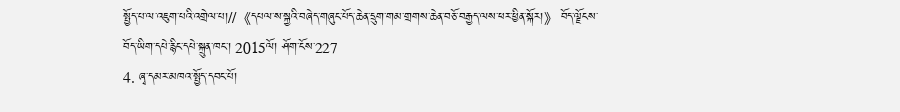སྤྱོད་པ་ལ་འཇུག་པའི་འགྲེལ་པ།//《དཔལ་ས་སྐྱའི་བཞེད་གཞུང་པོད་ཆེན་དྲུག་གམ་གྲགས་ཆེན་བཅོ་བརྒྱད་ལས་ཕར་ཕྱིན་སྐོར།》 བོད་ལྗོངས་བོད་ཡིག་དཔེ་རྙིང་དཔེ་སྐྲུན་ཁང་། 2015ལོ། ཤོག་ངོས་227
4. ཞྭ་དམར་མཁའ་སྤྱོད་དབང་པོ།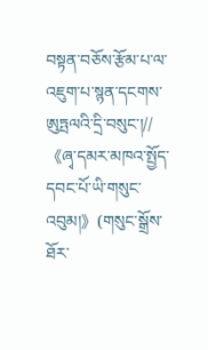བསྟན་བཅོས་རྩོམ་པ་ལ་འཇུག་པ་སྙན་དངགས་ཨུཏྤལའི་དྲི་བསུང་།//《ཞྭ་དམར་མཁའ་སྤྱོད་དབང་པོ་ཡི་གསུང་འབུམ།》(གསུང་སྒྲོས་ཐོར་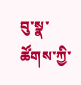བུ་སྣ་ཚོགས་ཀྱི་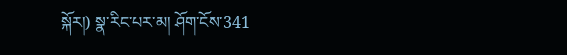སྐོར།) སྣ་རིང་པར་མ། ཤོག་ངོས་341